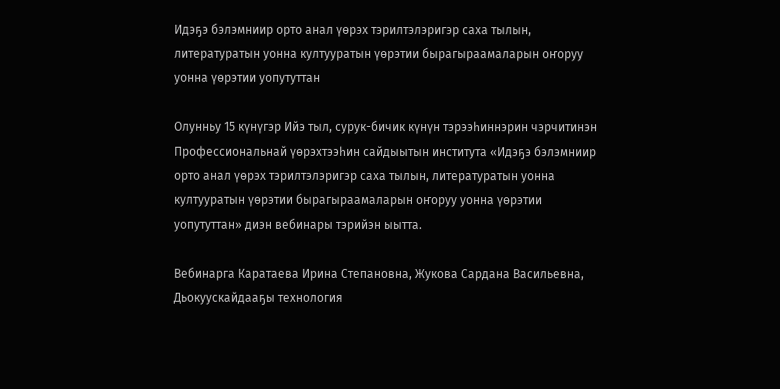Идэҕэ бэлэмниир орто анал үөрэх тэрилтэлэригэр саха тылын, литературатын уонна култууратын үөрэтии бырагыраамаларын оҥоруу уонна үөрэтии уопутуттан

Олунньу 15 күнүгэр Ийэ тыл, сурук-бичик күнүн тэрээһиннэрин чэрчитинэн Профессиональнай үөрэхтээһин сайдыытын института «Идэҕэ бэлэмниир орто анал үөрэх тэрилтэлэригэр саха тылын, литературатын уонна култууратын үөрэтии бырагыраамаларын оҥоруу уонна үөрэтии уопутуттан» диэн вебинары тэрийэн ыытта.

Вебинарга Каратаева Ирина Степановна, Жукова Сардана Васильевна, Дьокуускайдааҕы технология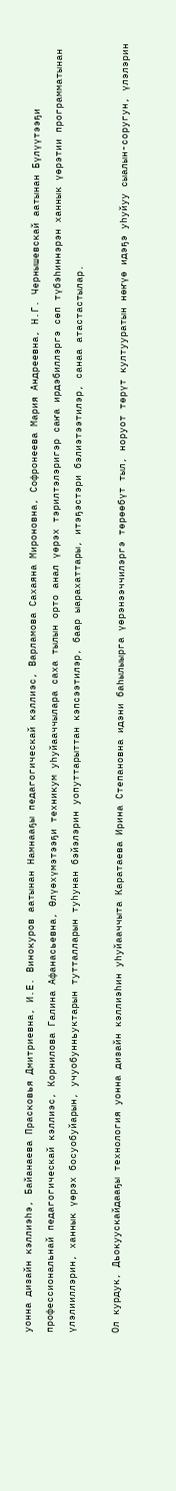уонна дизайн кэллиэһэ, Байанаева Прасковья Дмитриевна, И.Е. Винокуров аатынан Намнааҕы педагогическай кэллиэс, Варламова Сахаяна Мироновна, Софронеева Мария Андреевна, Н.Г. Чернышевскай аатынан Бүлүүтээҕи профессиональнай педагогическай кэллиэс, Корнилова Галина Афанасьевна, Өлүөхүмэтээҕи техникум уһуйааччылара саха тылын орто анал үөрэх тэрилтэлэригэр саҥа ирдэбиллэргэ сөп түбэһиннэрэн ханнык үөрэтии программатынан үлэлииллэрин, ханнык үөрэх босуобуйарын, учуобунньуктарын тутталларын туһунан бэйэлэрин уопуттарыттан кэпсээтилэр, баар ыарахаттары, итэҕэстэри бэлиэтээтилэр, санаа атастастылар.

Ол курдук, Дьокуускайдааҕы технология уонна дизайн кэллиэһин уһуйааччыта Каратаева Ирина Степановна идэни баһылыырга үөрэнээччилэргэ төрөөбүт тыл, норуот төрүт култууратын нөҥүө идэҕэ уһуйуу сыалын-соругун, үлэлэрин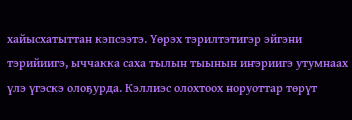хайысхатыттан кэпсээтэ. Үөрэх тэрилтэтигэр эйгэни тэрийиигэ, ыччакка саха тылын тыынын иҥэриигэ утумнаах үлэ үгэскэ олоҕурда. Кэллиэс олохтоох норуоттар төрүт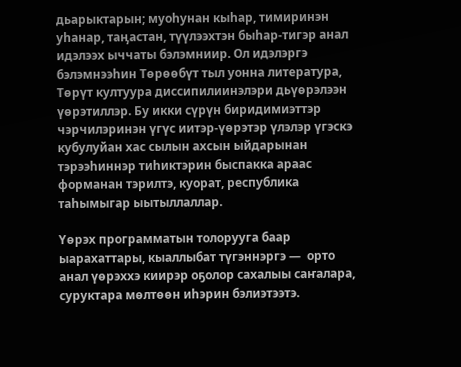дьарыктарын; муоһунан кыһар, тимиринэн уһанар, таӊастан, түүлээхтэн быһар-тигэр анал идэлээх ыччаты бэлэмниир. Ол идэлэргэ бэлэмнээһин Төрөөбүт тыл уонна литература, Төрүт култуура диссипилиинэлэри дьүөрэлээн үөрэтиллэр. Бу икки сүрүн биридимиэттэр чэрчилэринэн үгүс иитэр-үөрэтэр үлэлэр үгэскэ кубулуйан хас сылын ахсын ыйдарынан тэрээһиннэр тиһиктэрин быспакка араас форманан тэрилтэ, куорат, республика таһымыгар ыытыллаллар.

Үөрэх программатын толорууга баар ыарахаттары, кыаллыбат түгэннэргэ —  орто анал үөрэххэ киирэр оҕолор сахалыы саҥалара, суруктара мөлтөөн иһэрин бэлиэтээтэ.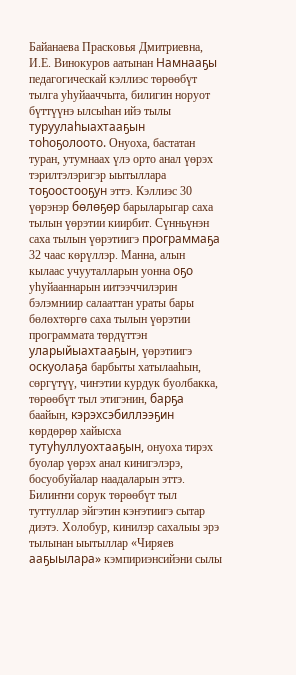Байанаева Прасковья Дмитриевна, И.Е. Винокуров аатынан Намнааҕы педагогическай кэллиэс төрөөбүт тылга уһуйааччыта, билигин норуот бүттүүнэ ылсыһан ийэ тылы туруулаһыахтааҕын тоһоҕолоото. Онуоха, бастатан туран, утумнаах үлэ орто анал үөрэх тэрилтэлэригэр ыытыллара тоҕоостооҕун эттэ. Кэллиэс 30 үөрэнэр бөлөҕөр барыларыгар саха тылын үөрэтии киирбит. Сүнньүнэн саха тылын үөрэтиигэ программаҕа 32 чаас көрүллэр. Манна, алын кылаас учууталларын уонна оҕо уһуйааннарын иитээччилэрин бэлэмниир салааттан ураты бары бөлөхтөргө саха тылын үөрэтии программата төрдүттэн уларыйыахтааҕын, үөрэтиигэ оскуолаҕа барбыты хатылааһын, сөргүтүү, чиҥэтии курдук буолбакка, төрөөбүт тыл этигэнин, барҕа баайын, кэрэхсэбиллээҕин көрдөрөр хайысха тутуһуллуохтааҕын, онуоха тирэх буолар үөрэх анал кинигэлэрэ, босуобуйалар наадаларын эттэ. Билиҥҥи сорук төрөөбүт тыл туттуллар эйгэтин кэҥэтиигэ сытар диэтэ. Холобур, кинилэр сахалыы эрэ тылынан ыытыллар «Чиряев ааҕыылара» кэмпириэнсийэни сылы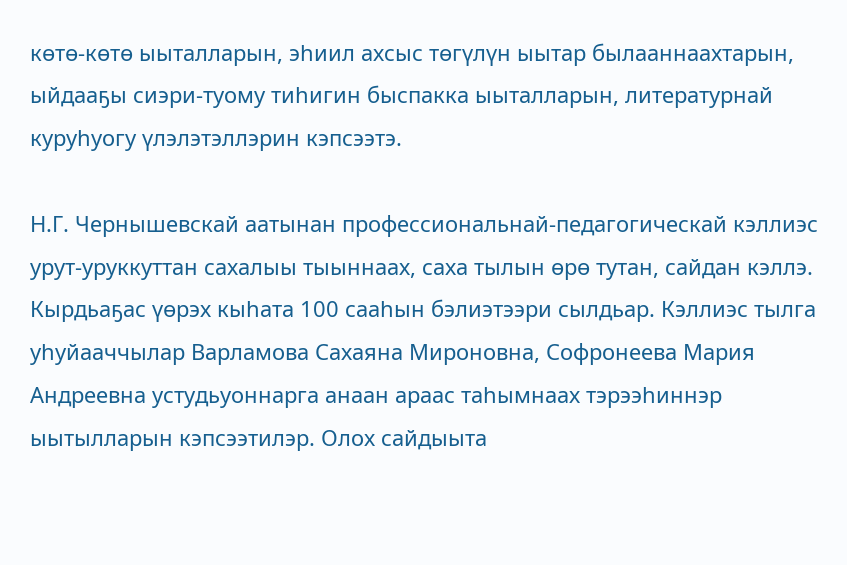көтө-көтө ыыталларын, эһиил ахсыс төгүлүн ыытар былааннаахтарын, ыйдааҕы сиэри-туому тиһигин быспакка ыыталларын, литературнай куруһуогу үлэлэтэллэрин кэпсээтэ.

Н.Г. Чернышевскай аатынан профессиональнай-педагогическай кэллиэс урут-уруккуттан сахалыы тыыннаах, саха тылын өрө тутан, сайдан кэллэ. Кырдьаҕас үөрэх кыһата 100 сааһын бэлиэтээри сылдьар. Кэллиэс тылга уһуйааччылар Варламова Сахаяна Мироновна, Софронеева Мария Андреевна устудьуоннарга анаан араас таhымнаах тэрээhиннэр ыытылларын кэпсээтилэр. Олох сайдыыта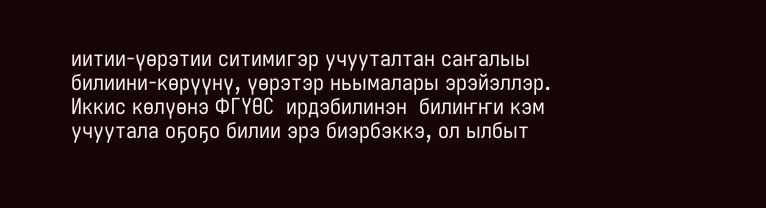иитии-үөрэтии ситимигэр учууталтан саҥалыы билиини-көрүүнү, үөрэтэр ньымалары эрэйэллэр. Иккис көлүөнэ ФГҮӨС  ирдэбилинэн  билиҥҥи кэм учуутала оҕоҕо билии эрэ биэрбэккэ, ол ылбыт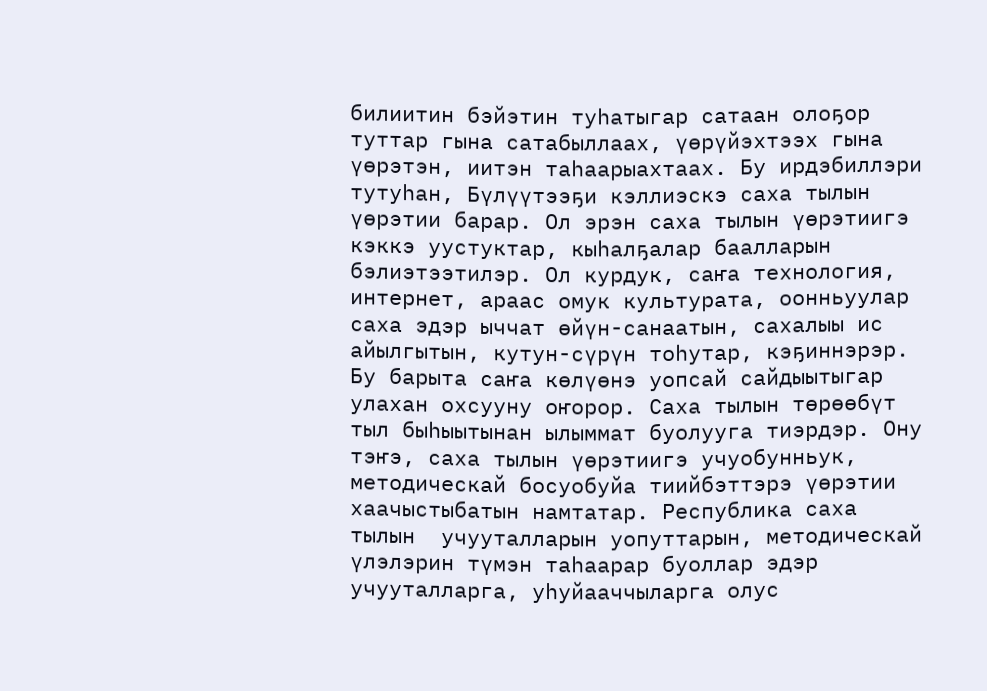билиитин бэйэтин туһатыгар сатаан олоҕор туттар гына сатабыллаах, үөрүйэхтээх гына үөрэтэн, иитэн таһаарыахтаах. Бу ирдэбиллэри тутуһан, Бүлүүтээҕи кэллиэскэ саха тылын үөрэтии барар. Ол эрэн саха тылын үөрэтиигэ кэккэ уустуктар, кыһалҕалар баалларын бэлиэтээтилэр. Ол курдук, саҥа технология, интернет, араас омук культурата, оонньуулар саха эдэр ыччат өйүн-санаатын, сахалыы ис айылгытын, кутун-сүрүн тоһутар, кэҕиннэрэр. Бу барыта саҥа көлүөнэ уопсай сайдыытыгар улахан охсууну оҥорор. Саха тылын төрөөбүт тыл быһыытынан ылыммат буолууга тиэрдэр. Ону тэҥэ, саха тылын үөрэтиигэ учуобунньук, методическай босуобуйа тиийбэттэрэ үөрэтии хаачыстыбатын намтатар. Республика саха тылын  учууталларын уопуттарын, методическай үлэлэрин түмэн таһаарар буоллар эдэр учууталларга, уhуйааччыларга олус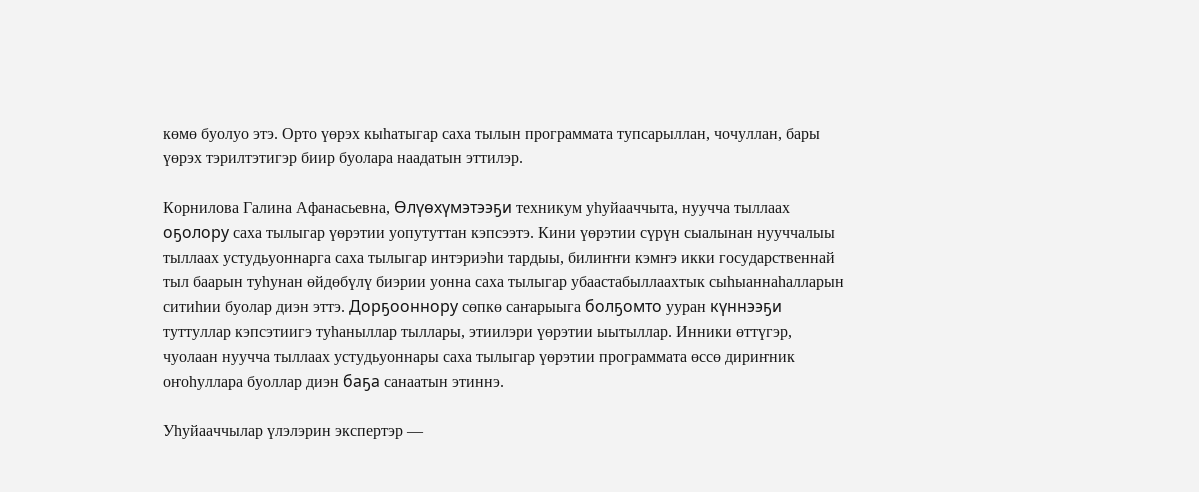көмө буолуо этэ. Орто үөрэх кыһатыгар саха тылын программата тупсарыллан, чочуллан, бары үөрэх тэрилтэтигэр биир буолара наадатын эттилэр.

Корнилова Галина Афанасьевна, Өлүөхүмэтээҕи техникум уһуйааччыта, нуучча тыллаах оҕолору саха тылыгар үөрэтии уопутуттан кэпсээтэ. Кини үөрэтии сүрүн сыалынан нууччалыы тыллаах устудьуоннарга саха тылыгар интэриэһи тардыы, билиҥҥи кэмҥэ икки государственнай тыл баарын туһунан өйдөбүлү биэрии уонна саха тылыгар убаастабыллаахтык сыһыаннаһалларын ситиһии буолар диэн эттэ. Дорҕооннору сөпкө саҥарыыга болҕомто ууран күннээҕи туттуллар кэпсэтиигэ туһаныллар тыллары, этиилэри үөрэтии ыытыллар. Инники өттүгэр, чуолаан нуучча тыллаах устудьуоннары саха тылыгар үөрэтии программата өссө дириҥник оҥоһуллара буоллар диэн баҕа санаатын этиннэ.

Уһуйааччылар үлэлэрин экспертэр —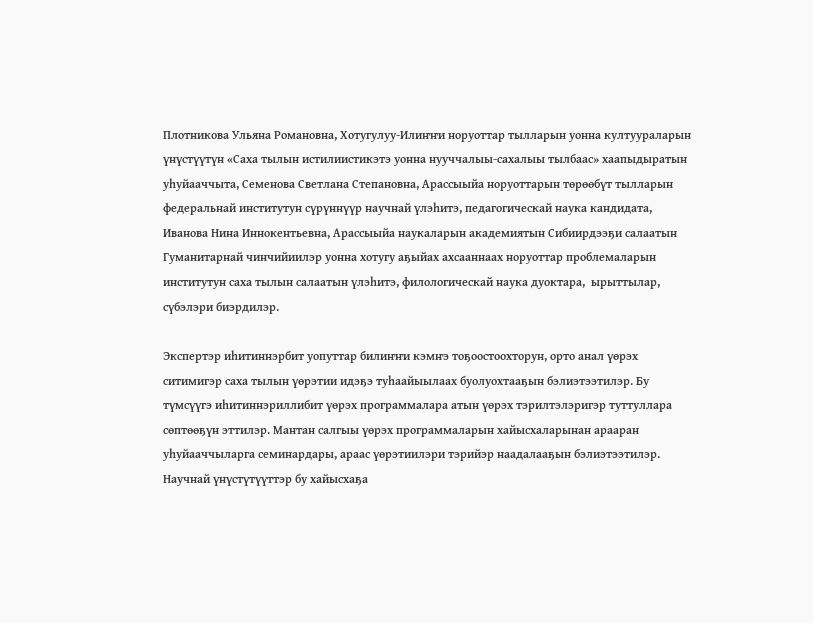Плотникова Ульяна Романовна, Хотугулуу-Илиҥҥи норуоттар тылларын уонна култуураларын үнүстүүтүн «Саха тылын истилиистикэтэ уонна нууччалыы-сахалыы тылбаас» хаапыдыратын уһуйааччыта, Семенова Светлана Степановна, Арассыыйа норуоттарын төрөөбүт тылларын федеральнай институтун сүрүннүүр научнай үлэһитэ, педагогическай наука кандидата, Иванова Нина Иннокентьевна, Арассыыйа наукаларын академиятын Сибиирдээҕи салаатын Гуманитарнай чинчийиилэр уонна хотугу аҕыйах ахсааннаах норуоттар проблемаларын институтун саха тылын салаатын үлэһитэ, филологическай наука дуоктара,  ырыттылар, сүбэлэри биэрдилэр.

Экспертэр иһитиннэрбит уопуттар билиҥҥи кэмҥэ тоҕоостоохторун, орто анал үөрэх ситимигэр саха тылын үөрэтии идэҕэ туһаайыылаах буолуохтааҕын бэлиэтээтилэр. Бу түмсүүгэ иһитиннэриллибит үөрэх программалара атын үөрэх тэрилтэлэригэр туттуллара сөптөөҕүн эттилэр. Мантан салгыы үөрэх программаларын хайысхаларынан арааран уһуйааччыларга семинардары, араас үөрэтиилэри тэрийэр наадалааҕын бэлиэтээтилэр. Научнай үнүстүтүүттэр бу хайысхаҕа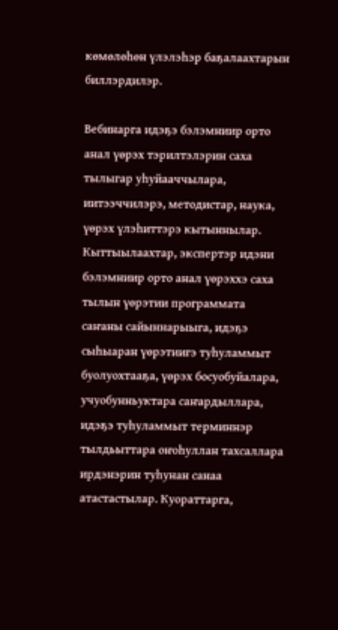көмөлөһөн үлэлэһэр баҕалаахтарын биллэрдилэр.

Вебинарга идэҕэ бэлэмниир орто анал үөрэх тэрилтэлэрин саха тылыгар уһуйааччылара, иитээччилэрэ, методистар, наука, үөрэх үлэһиттэрэ кытыннылар. Кыттыылаахтар, экспертэр идэни бэлэмниир орто анал үөрэххэ саха тылын үөрэтии программата саҥаны сайыннарыыга, идэҕэ сыһыаран үөрэтиигэ туһуламмыт буолуохтааҕа, үөрэх босуобуйалара, учуобунньуктара саҥардыллара, идэҕэ туһуламмыт терминнэр тылдьыттара оҥоһуллан тахсаллара ирдэнэрин туһунан санаа атастастылар. Куораттарга,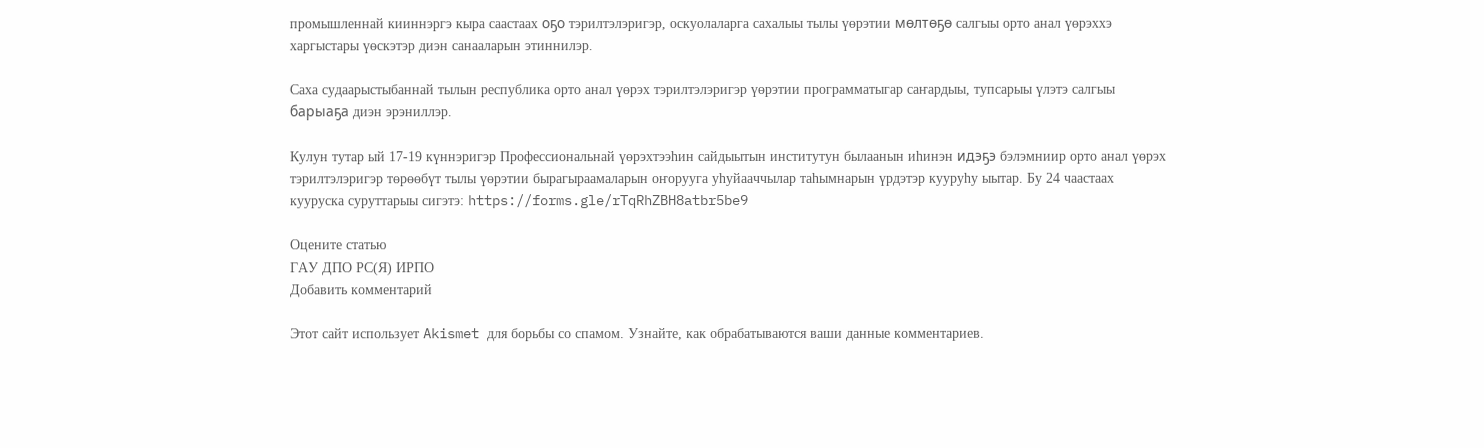промышленнай кииннэргэ кыра саастаах оҕо тэрилтэлэригэр, оскуолаларга сахалыы тылы үөрэтии мөлтөҕө салгыы орто анал үөрэххэ харгыстары үөскэтэр диэн санааларын этиннилэр.

Саха судаарыстыбаннай тылын республика орто анал үөрэх тэрилтэлэригэр үөрэтии программатыгар саҥардыы, тупсарыы үлэтэ салгыы барыаҕа диэн эрэниллэр.

Кулун тутар ый 17-19 күннэригэр Профессиональнай үөрэхтээһин сайдыытын институтун былаанын иһинэн идэҕэ бэлэмниир орто анал үөрэх тэрилтэлэригэр төрөөбүт тылы үөрэтии бырагыраамаларын оҥорууга уһуйааччылар таһымнарын үрдэтэр кууруһу ыытар. Бу 24 чаастаах кууруска суруттарыы сигэтэ: https://forms.gle/rTqRhZBH8atbr5be9

Оцените статью
ГАУ ДПО РС(Я) ИРПО
Добавить комментарий

Этот сайт использует Akismet для борьбы со спамом. Узнайте, как обрабатываются ваши данные комментариев.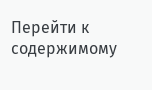Перейти к содержимому